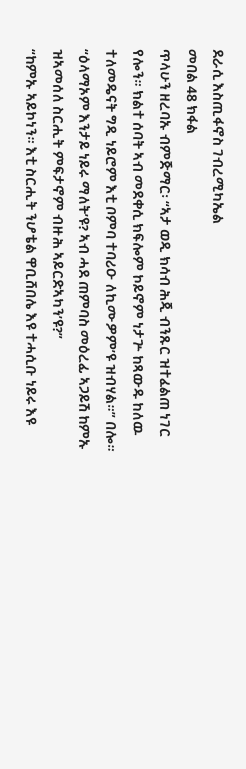ደራሲ እስጢፋኖስ ገብረሚካኤል
መበል 48 ክፋል
ጥላሁን ዘረባኡ ብምጅማር፡ “ኣታ ወዲ ክሳብ ሕጂ ብንጹር ዝተፈልጠ ነገር የሎን። ክልተ ሰባት ኣብ መደቀሲ ክፍሎም ኮይኖም ነታጕ ከጻውዱ ከለዉ ተለመዴናት ግዲ ነይሮም እቲ ቦምባ ተባሪዑ ለኪሙዎም’ዩ ዝብሃል።” በሎ።
“ዕላማኦም እንታይ ነይሩ ማለት’ዩ? ኣብ ሓደ ጠምባስ መዕረፊ ኣጋይሽ ከምኡ ዝኣመሰለ ስርሒት ምፍታኖም ብዙሕ ኣይርድኣካን’ዩ?”
“ከምኡ ኣይኮነን። እቲ ስርሒት ንሆቴል ዋቢሸበሌ እዩ ተሓሲቡ ነይሩ እዩ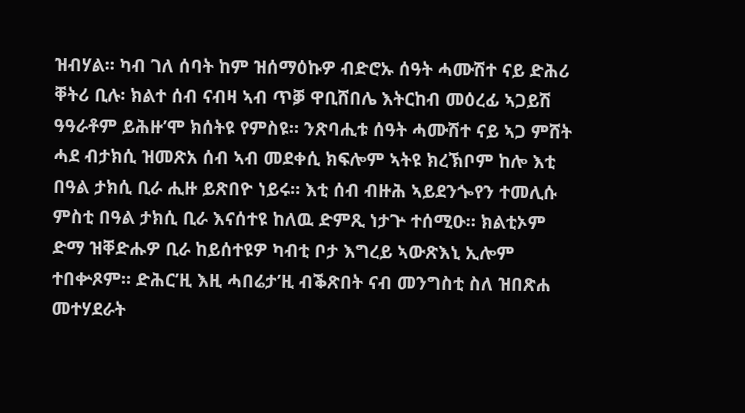ዝብሃል። ካብ ገለ ሰባት ከም ዝሰማዕኩዎ ብድሮኡ ሰዓት ሓሙሽተ ናይ ድሕሪ ቐትሪ ቢሉ፡ ክልተ ሰብ ናብዛ ኣብ ጥቓ ዋቢሸበሌ እትርከብ መዕረፊ ኣጋይሽ ዓዓራቶም ይሕዙ’ሞ ክሰትዩ የምስዩ። ንጽባሒቱ ሰዓት ሓሙሽተ ናይ ኣጋ ምሸት ሓደ ብታክሲ ዝመጽአ ሰብ ኣብ መደቀሲ ክፍሎም ኣትዩ ክረኽቦም ከሎ እቲ በዓል ታክሲ ቢራ ሒዙ ይጽበዮ ነይሩ። እቲ ሰብ ብዙሕ ኣይደንጐየን ተመሊሱ ምስቲ በዓል ታክሲ ቢራ እናሰተዩ ከለዉ ድምጺ ነታጕ ተሰሚዑ። ክልቲኦም ድማ ዝቐድሑዎ ቢራ ከይሰተዩዎ ካብቲ ቦታ እግረይ ኣውጽእኒ ኢሎም ተበቍጾም። ድሕር’ዚ እዚ ሓበሬታ’ዚ ብቕጽበት ናብ መንግስቲ ስለ ዝበጽሐ መተሃደራት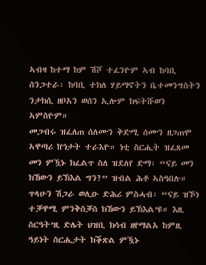ኣብዛ ከተማ ከም ሽሾ ተፈንዮም ኣብ ከባቢ ሰንጋተራ፡ ከባቢ ተክለ ሃይማኖትን ቤተመንግስትን ንታክሲ ዘቦአን ወሰን ኢሎም ክፍትሹወን ኣምስዮም።
መጋብሩ ዝፈለጠ ሰለሙን ቅድሚ ሰሙን ዘጋጠሞ ኣዋጣሪ ኵነታት ተራእዮ። ነቲ ስርሒት ዝፈጸመ መን ምዃኑ ክፈልጥ ስለ ዝደለየ ድማ፡ “ናይ መን ክኸውን ይኽእል ግን?” ዝብል ሕቶ ኣስዓበሉ።
ጥላሁን ሽጋራ ወሊዑ ድሕሪ ምስሓብ፡ “ናይ ዝኾነ ተቓዋሚ ምንቅስቓስ ክኸውን ይኽእል’ዩ። እዚ ስርዓት’ዚ ድሌት ህዝቢ ክሳብ ዘየማልአ ከምዚ ዓይነት ስርሒታት ክቕጽል ምዃኑ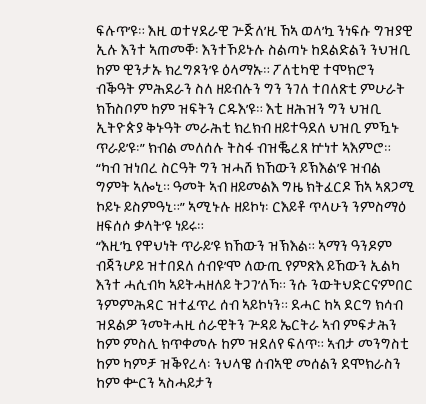ፍሉጥ’ዩ። እዚ ወተሃደራዊ ጕጅለ’ዚ ኸኣ ወላ’ኳ ንነፍሱ ግዝያዊ ኢሉ እንተ ኣጠመቐ፡ እንተኾይኑሉ ስልጣኑ ከደልድልን ንህዝቢ ከም ዊንታኡ ክረግጾን’ዩ ዕላማኡ። ፖለቲካዊ ተሞክሮን ብቕዓት ምሕደራን ስለ ዘይብሉን ግን ንገለ ተበለጽቲ ምሁራት ክኸስቦም ከም ዝፍትን ርዱእ’ዩ። እቲ ዘሕዝን ግን ህዝቢ ኢትዮጵያ ቅኑዓት መራሕቲ ክረክብ ዘይተዓደለ ህዝቢ ምዃኑ ጥራይ’ዩ፡” ክብል መለሰሉ ትስፋ ብዝቘረጸ ኵነተ ኣእምሮ።
“ካብ ዝነበረ ስርዓት ግን ዝሓሸ ክኸውን ይኽእል’ዩ ዝብል ግምት ኣሎኒ። ዓመት ኣብ ዘይመልእ ግዜ ክትፈርዶ ኸኣ ኣጸጋሚ ኮይኑ ይስምዓኒ።” ኣሚኑሉ ዘይኮነ፡ ርእይቶ ጥላሁን ንምስማዕ ዘፍሰሶ ቃላት’ዩ ነይሩ።
“እዚ’ኳ የዋህነት ጥራይ’ዩ ክኸውን ዝኽእል። ኣማን ዓንዶም ብጃንሆይ ዝተበደለ ሰብዩ’ሞ ለውጢ የምጽእ ይኸውን ኢልካ እንተ ሓሲብካ ኣይትሓዘለይ ትጋገ’ለኻ። ንሱ ንውትህድርና’ምበር ንምምሕዳር ዝተፈጥረ ሰብ ኣይኮነን። ደሓር ከኣ ደርግ ክሳብ ዝደልዎ ንመትሓዚ ሰራዊትን ጕዳይ ኤርትራ ኣብ ምፍታሕን ከም ምስሊ ክጥቀመሉ ከም ዝደለየ ፍለጥ። ኣብታ መንግስቲ ከም ካምቻ ዝቕየረላ፡ ንህላዌ ሰብኣዊ መሰልን ደሞክራስን ከም ቍርን ኣስሓይታን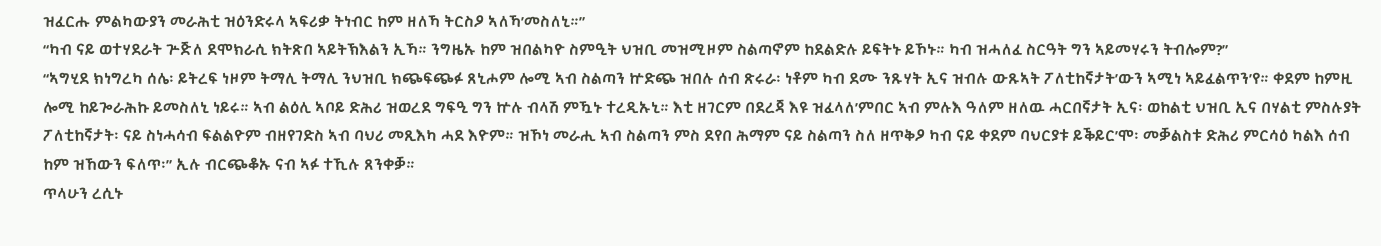ዝፈርሑ ምልካውያን መራሕቲ ዝዕንድሩላ ኣፍሪቃ ትነብር ከም ዘለኻ ትርስዖ ኣለኻ’መስለኒ።”
“ካብ ናይ ወተሃደራት ጕጅለ ደሞክራሲ ክትጽበ ኣይትኽእልን ኢኻ። ንግዜኡ ከም ዝበልካዮ ስምዒት ህዝቢ መዝሚዞም ስልጣኖም ከደልድሉ ይፍትኑ ይኾኑ። ካብ ዝሓለፈ ስርዓት ግን ኣይመሃሩን ትብሎም?”
“ኣግሂደ ክነግረካ ሰሌ፡ ይትረፍ ነዞም ትማሊ ትማሊ ንህዝቢ ክጭፍጭፉ ጸኒሖም ሎሚ ኣብ ስልጣን ኵድጭ ዝበሉ ሰብ ጽሩራ፡ ነቶም ካብ ደሙ ንጹሃት ኢና ዝብሉ ውጹኣት ፖለቲከኛታት’ውን ኣሚነ ኣይፈልጥን’የ። ቀደም ከምዚ ሎሚ ከይጐራሕኩ ይመስለኒ ነይሩ። ኣብ ልዕሊ ኣቦይ ድሕሪ ዝወረደ ግፍዒ ግን ኵሉ ብላሽ ምዃኑ ተረዲኡኒ። እቲ ዘገርም በደረጃ እዩ ዝፈላለ’ምበር ኣብ ምሉእ ዓለም ዘለዉ ሓርበኛታት ኢና፡ ወከልቲ ህዝቢ ኢና በሃልቲ ምስሉያት ፖለቲከኛታት፡ ናይ ስነሓሳብ ፍልልዮም ብዘየገድስ ኣብ ባህሪ መጺእካ ሓደ እዮም። ዝኾነ መራሒ ኣብ ስልጣን ምስ ደየበ ሕማም ናይ ስልጣን ስለ ዘጥቅዖ ካብ ናይ ቀደም ባህርያቱ ይቕይር’ሞ፡ መቓልስቱ ድሕሪ ምርሳዕ ካልእ ሰብ ከም ዝኸውን ፍለጥ፡” ኢሉ ብርጭቆኡ ናብ ኣፉ ተኺሉ ጸንቀቓ።
ጥላሁን ረሲኑ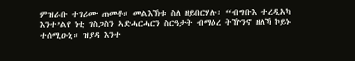ምዝራቡ ተገሪሙ ጠመቶ። መልእኽቱ ስለ ዘይበርሃሉ፡ “ብግቡእ ተረዲአካ እንተ’ልየ ነቲ ገስጋስን ኣድሓርሓርን ስርዓታት ብማዕረ ትዅንኖ ዘለኻ ኮይኑ ተሰሚዑኒ። ዝያዳ እንተ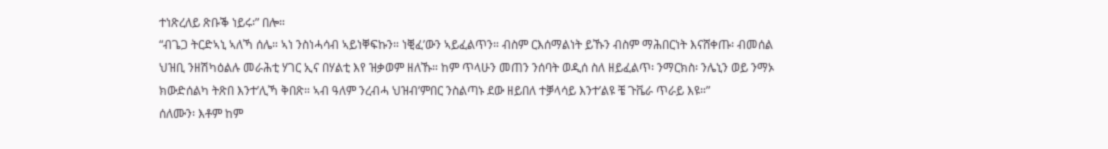ተነጽረለይ ጽቡቕ ነይሩ፡” በሎ።
“ብጌጋ ትርድኣኒ ኣለኻ ሰሌ። ኣነ ንስነሓሳብ ኣይነቐፍኩን። ነቒፈ’ውን ኣይፈልጥን። ብስም ርእሰማልነት ይኹን ብስም ማሕበርነት እናሸቀጡ፡ ብመሰል ህዝቢ ንዘሽካዕልሉ መራሕቲ ሃገር ኢና በሃልቲ እየ ዝቃወም ዘለኹ። ከም ጥላሁን መጠን ንሰባት ወዲሰ ስለ ዘይፈልጥ፡ ንማርክስ፡ ንሌኒን ወይ ንማኦ ክውድሰልካ ትጽበ እንተ’ሊኻ ቅበጽ። ኣብ ዓለም ንረብሓ ህዝብ’ምበር ንስልጣኑ ደው ዘይበለ ተቓላሳይ እንተ’ልዩ ቼ ጉቬራ ጥራይ እዩ።”
ሰለሙን፡ እቶም ከም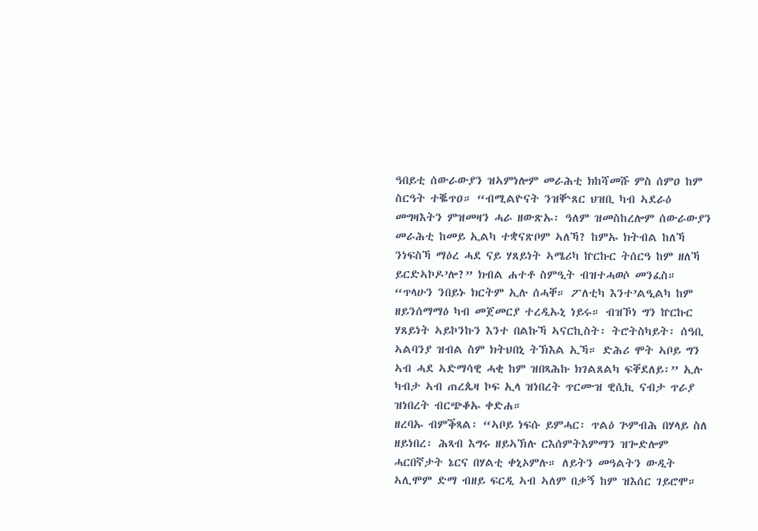ዓበይቲ ሰውራውያን ዝኣምነሎም መራሕቲ ክከሻመሹ ምስ ሰምዐ ከም ስርዓት ተቘጥዐ። “ብሚልዮናት ንዝቝጸር ህዝቢ ካብ ኣደራዕ መግዛእትን ምዝመዛን ሓራ ዘውጽኡ፡ ዓለም ዝመስከረሎም ሰውራውያን መራሕቲ ከመይ ኢልካ ተቋናጽቦም ኣለኻ? ከምኡ ክትብል ከለኻ ንነፍስኻ ማዕረ ሓደ ናይ ሃጸይነት ኣሜሪካ ኵርኩር ትሰርዓ ከም ዘለኻ ይርድኣኮዶ’ሎ?” ክብል ሐተቶ ስምዒት ብዝተሓወሶ መንፈስ።
“ጥላሁን ንበይኑ ክርትም ኢሉ ሰሓቐ። ፖለቲካ እንተ’ልዒልካ ከም ዘይንሰማማዕ ካብ መጀመርያ ተረዲኡኒ ነይሩ። ብዝኾነ ግን ኵርኩር ሃጸይነት ኣይኮንኩን እንተ በልኩኻ ኣናርኪስት፡ ትሮትስካይት፡ ሰዓቢ ኣልባንያ ዝብል ስም ክትህበኒ ትኽእል ኢኻ። ድሕሪ ሞት ኣቦይ ግን ኣብ ሓደ ኣድማሳዊ ሓቂ ከም ዝበጻሕኩ ክገልጸልካ ፍቐደለይ፡” ኢሉ ካብታ ኣብ ጠረጴዛ ኮፍ ኢላ ዝነበረት ጥርሙዝ ዊሲኪ ናብታ ጥራያ ዝነበረት ብርጭቆኡ ቀድሐ።
ዘረባኡ ብምቕጻል፡ “ኣቦይ ነፍሱ ይምሓር፡ ጥልዕ ጕምብሕ በሃላይ ስለ ዘይነበረ፡ ሕጻብ እግሩ ዘይኣኽሉ ርእሰምትእምማን ዝጐድሎም ሓርበኛታት ኔርና በሃልቲ ቀኒኦምሉ። ለይትን መዓልትን ውዲት ኣሊሞም ድማ ብዘይ ፍርዲ ኣብ ኣለም በቃኝ ከም ዝእሰር ገይሮሞ።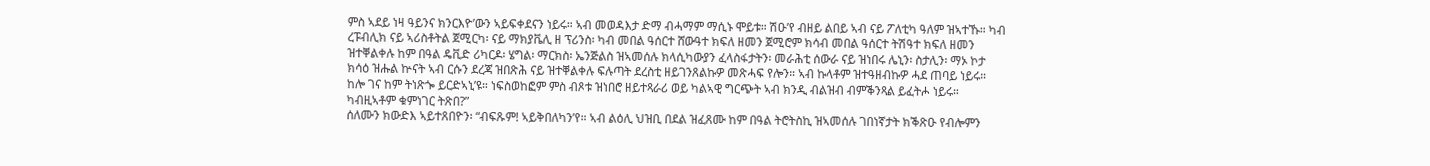ምስ ኣደይ ነዛ ዓይንና ክንርእዮ’ውን ኣይፍቀደናን ነይሩ። ኣብ መወዳእታ ድማ ብሓማም ማሲኑ ሞይቱ። ሽዑ’የ ብዘይ ልበይ ኣብ ናይ ፖለቲካ ዓለም ዝኣተኹ። ካብ ረፑብሊክ ናይ ኣሪስቶትል ጀሚርካ፡ ናይ ማክያቬሊ ዘ ፕሪንስ፡ ካብ መበል ዓሰርተ ሸውዓተ ክፍለ ዘመን ጀሚሮም ክሳብ መበል ዓሰርተ ትሽዓተ ክፍለ ዘመን ዝተቐልቀሉ ከም በዓል ዴቪድ ሪካርዶ፡ ሄግል፡ ማርክስ፡ ኤንጅልስ ዝኣመሰሉ ክላሲካውያን ፈላስፋታትን፡ መራሕቲ ሰውራ ናይ ዝነበሩ ሌኒን፡ ስታሊን፡ ማኦ ኮታ ክሳዕ ዝሑል ኵናት ኣብ ርሱን ደረጃ ዝበጽሕ ናይ ዝተቐልቀሉ ፍሉጣት ደረስቲ ዘይገንጸልኩዎ መጽሓፍ የሎን። ኣብ ኩላቶም ዝተዓዘብኩዎ ሓደ ጠባይ ነይሩ። ከሎ ገና ከም ትነጽጐ ይርድኣኒ’ዩ። ነፍስወከፎም ምስ ብጾቱ ዝነበሮ ዘይተጻራሪ ወይ ካልኣዊ ግርጭት ኣብ ክንዲ ብልዝብ ብምቕንጻል ይፈትሖ ነይሩ። ካብዚኣቶም ቁምነገር ትጽበ?”
ሰለሙን ክውድእ ኣይተጸበዮን፡ “ብፍጹም! ኣይቅበለካን’የ። ኣብ ልዕሊ ህዝቢ በደል ዝፈጸሙ ከም በዓል ትሮትስኪ ዝኣመሰሉ ገበነኛታት ክቕጽዑ የብሎምን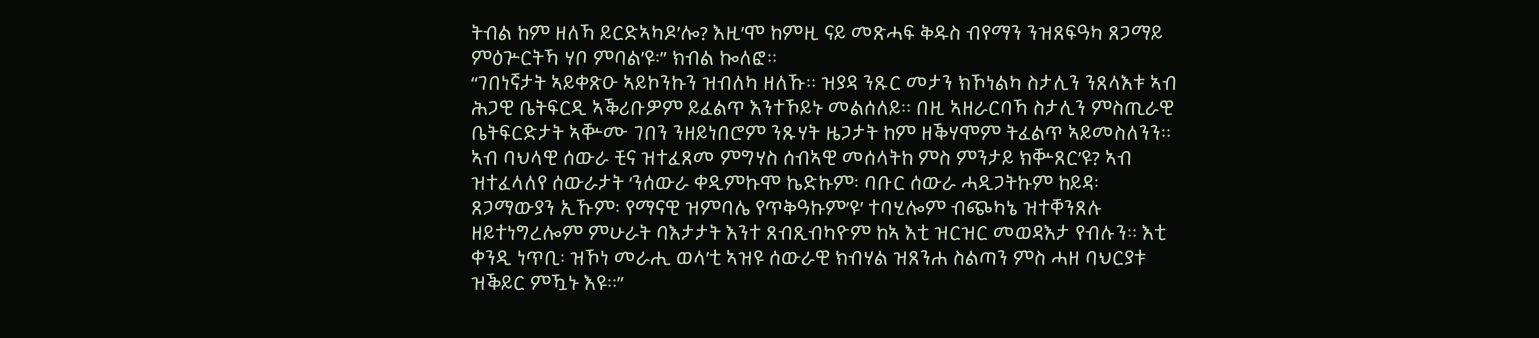ትብል ከም ዘለኻ ይርድኣካዶ’ሎ? እዚ’ሞ ከምዚ ናይ መጽሓፍ ቅዱስ ብየማን ንዝጸፍዓካ ጸጋማይ ምዕጕርትኻ ሃቦ ምባል’ዩ፡” ክብል ኰለፎ።
“ገበነኛታት ኣይቀጽዑ ኣይኮንኩን ዝብለካ ዘለኹ። ዝያዳ ንጹር መታን ክኾነልካ ስታሊን ንጸላእቱ ኣብ ሕጋዊ ቤትፍርዲ ኣቕሪቡዎም ይፈልጥ እንተኾይኑ መልሰለይ። በዚ ኣዘራርባኻ ስታሊን ምስጢራዊ ቤትፍርድታት ኣቝሙ ገበን ንዘይነበሮም ንጹሃት ዜጋታት ከም ዘቕሃሞም ትፈልጥ ኣይመስለንን። ኣብ ባህላዊ ሰውራ ቺና ዝተፈጸመ ምግሃስ ሰብኣዊ መሰላትከ ምስ ምንታይ ክቝጸር’ዩ? ኣብ ዝተፈላለየ ሰውራታት ‘ንሰውራ ቀዲምኩሞ ኬድኩም፡ ባቡር ሰውራ ሓዲጋትኩም ከይዳ፡ ጸጋማውያን ኢኹም፡ የማናዊ ዝምባሌ የጥቅዓኩም’ዩ’ ተባሂሎም ብጭካኔ ዝተቐንጸሉ ዘይተነግረሎም ምሁራት ባእታታት እንተ ጸብጺብካዮም ከኣ እቲ ዝርዝር መወዳእታ የብሉን። እቲ ቀንዲ ነጥቢ፡ ዝኾነ መራሒ ወላ’ቲ ኣዝዩ ሰውራዊ ክብሃል ዝጸንሐ ስልጣን ምስ ሓዘ ባህርያቱ ዝቕይር ምዃኑ እዩ።”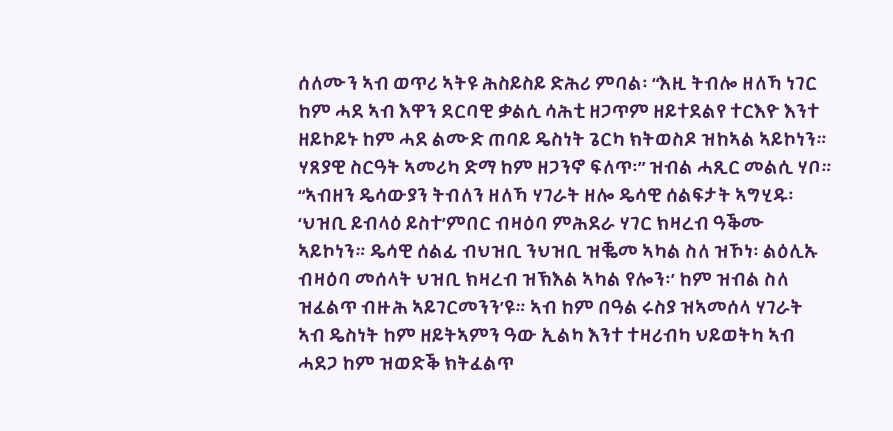ሰለሙን ኣብ ወጥሪ ኣትዩ ሕስይስይ ድሕሪ ምባል፡ “እዚ ትብሎ ዘለኻ ነገር ከም ሓደ ኣብ እዋን ደርባዊ ቃልሲ ሳሕቲ ዘጋጥም ዘይተደልየ ተርእዮ እንተ ዘይኮይኑ ከም ሓደ ልሙድ ጠባይ ዴስነት ጌርካ ክትወስዶ ዝከኣል ኣይኮነን። ሃጸያዊ ስርዓት ኣመሪካ ድማ ከም ዘጋንኖ ፍለጥ፡” ዝብል ሓጺር መልሲ ሃቦ።
“ኣብዘን ዴሳውያን ትብለን ዘለኻ ሃገራት ዘሎ ዴሳዊ ሰልፍታት ኣግሂዱ፡ ‘ህዝቢ ይብላዕ ይስተ’ምበር ብዛዕባ ምሕደራ ሃገር ክዛረብ ዓቕሙ ኣይኮነን። ዴሳዊ ሰልፊ ብህዝቢ ንህዝቢ ዝቘመ ኣካል ስለ ዝኾነ፡ ልዕሊኡ ብዛዕባ መሰላት ህዝቢ ክዛረብ ዝኽእል ኣካል የሎን፡’ ከም ዝብል ስለ ዝፈልጥ ብዙሕ ኣይገርመንን’ዩ። ኣብ ከም በዓል ሩስያ ዝኣመሰላ ሃገራት ኣብ ዴስነት ከም ዘይትኣምን ዓው ኢልካ እንተ ተዛሪብካ ህይወትካ ኣብ ሓደጋ ከም ዝወድቕ ክትፈልጥ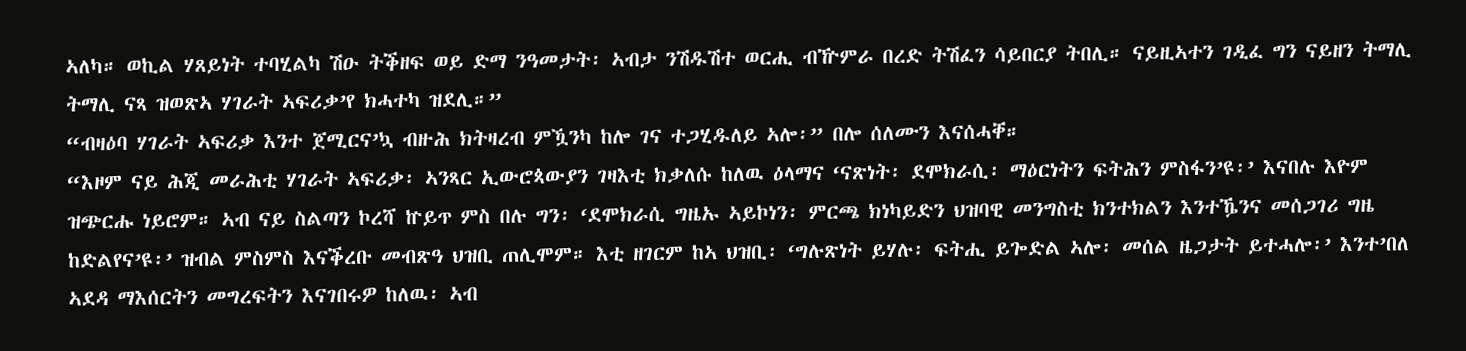ኣለካ። ወኪል ሃጸይነት ተባሂልካ ሽዑ ትቕዘፍ ወይ ድማ ንዓመታት፡ ኣብታ ንሽዱሽተ ወርሒ ብዅምራ በረድ ትሽፈን ሳይበርያ ትበሊ። ናይዚኣተን ገዲፈ ግን ናይዘን ትማሊ ትማሊ ናጻ ዝወጽኣ ሃገራት ኣፍሪቃ’የ ክሓተካ ዝደሊ።”
“ብዛዕባ ሃገራት ኣፍሪቃ እንተ ጀሚርና’ኳ ብዙሕ ክትዛረብ ምዃንካ ከሎ ገና ተጋሂዱለይ ኣሎ፡” በሎ ሰለሙን እናሰሓቐ።
“እዞም ናይ ሕጂ መራሕቲ ሃገራት ኣፍሪቃ፡ ኣንጻር ኢውሮጳውያን ገዛእቲ ክቃለሱ ከለዉ ዕላማና ‘ናጽነት፡ ደሞክራሲ፡ ማዕርነትን ፍትሕን ምስፋን’ዩ፡’ እናበሉ እዮም ዝጭርሑ ነይሮም። ኣብ ናይ ስልጣን ኮረሻ ኵይጥ ምስ በሉ ግን፡ ‘ደሞክራሲ ግዜኡ ኣይኮነን፡ ምርጫ ክነካይድን ህዝባዊ መንግስቲ ክንተክልን እንተዄንና መሰጋገሪ ግዜ ከድልየና’ዩ፡’ ዝብል ምስምስ እናቕረቡ መብጽዓ ህዝቢ ጠሊሞም። እቲ ዘገርም ከኣ ህዝቢ፡ ‘ግሉጽነት ይሃሉ፡ ፍትሒ ይጐድል ኣሎ፡ መሰል ዜጋታት ይተሓሎ፡’ እንተ’በለ ኣደዳ ማእሰርትን መግረፍትን እናገበሩዎ ከለዉ፡ ኣብ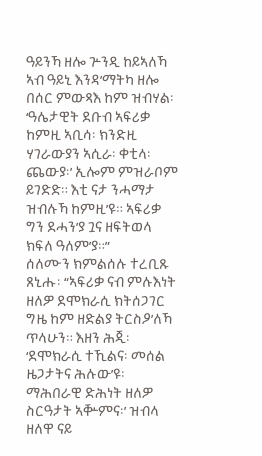ዓይንኻ ዘሎ ጕንዲ ከይኣለኻ ኣብ ዓይኒ እንዳ’ማትካ ዘሎ በሰር ምውጻእ ከም ዝብሃል፡ ‘ዓሌታዊት ደቡብ ኣፍሪቃ ከምዚ ኣቢሳ፡ ክንድዚ ሃገራውያን ኣሲራ፡ ቀቲላ፡ ጨውያ፡’ ኢሎም ምዝራቦም ይገድድ። እቲ ናታ ንሓማታ ዝብሉኻ ከምዚ’ዩ። ኣፍሪቃ ግን ደሓን’ያ ጓና ዘፍትወላ ክፍለ ዓለም’ያ።”
ሰለሙን ክምልሰሉ ተረቢጹ ጸኒሑ፡ “ኣፍሪቃ ናብ ምሉእነት ዘለዎ ደሞክራሲ ክትሰጋገር ግዜ ከም ዘድልያ ትርስዖ’ለኻ ጥላሁን። እዘን ሕጂ፡ ‘ደሞክራሲ ተኺልና፡ መሰል ዜጋታትና ሕሉው’ዩ፡ ማሕበራዊ ድሕነት ዘለዎ ስርዓታት ኣቝምና፡’ ዝብላ ዘለዋ ናይ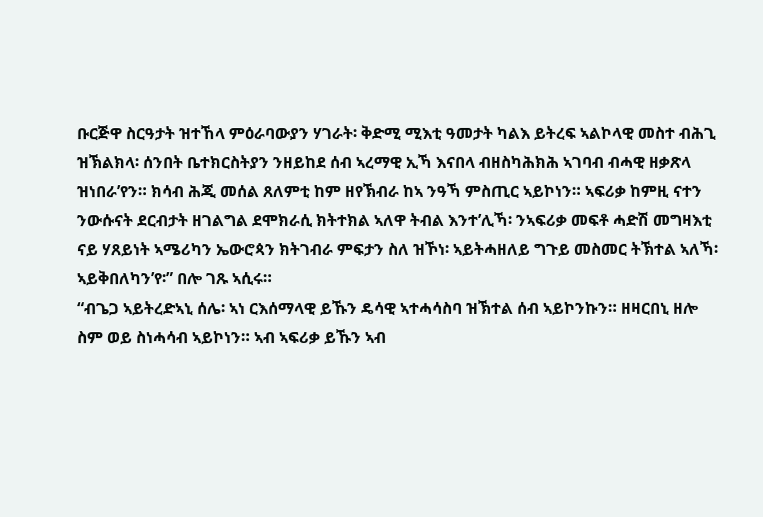ቡርጅዋ ስርዓታት ዝተኸላ ምዕራባውያን ሃገራት፡ ቅድሚ ሚእቲ ዓመታት ካልእ ይትረፍ ኣልኮላዊ መስተ ብሕጊ ዝኽልክላ፡ ሰንበት ቤተክርስትያን ንዘይከደ ሰብ ኣረማዊ ኢኻ እናበላ ብዘስካሕክሕ ኣገባብ ብሓዊ ዘቃጽላ ዝነበራ’የን። ክሳብ ሕጂ መሰል ጸለምቲ ከም ዘየኽብራ ከኣ ንዓኻ ምስጢር ኣይኮነን። ኣፍሪቃ ከምዚ ናተን ንውሱናት ደርብታት ዘገልግል ደሞክራሲ ክትተክል ኣለዋ ትብል እንተ’ሊኻ፡ ንኣፍሪቃ መፍቶ ሓድሽ መግዛእቲ ናይ ሃጸይነት ኣሜሪካን ኤውሮጳን ክትገብራ ምፍታን ስለ ዝኾነ፡ ኣይትሓዘለይ ግጉይ መስመር ትኽተል ኣለኻ፡ ኣይቅበለካን’የ፡” በሎ ገጹ ኣሲሩ።
“ብጌጋ ኣይትረድኣኒ ሰሌ፡ ኣነ ርእሰማላዊ ይኹን ዴሳዊ ኣተሓሳስባ ዝኽተል ሰብ ኣይኮንኩን። ዘዛርበኒ ዘሎ ስም ወይ ስነሓሳብ ኣይኮነን። ኣብ ኣፍሪቃ ይኹን ኣብ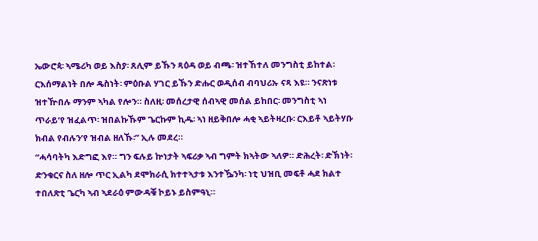ኤውሮጳ፡ ኣሜሪካ ወይ እስያ፡ ጸሊም ይኹን ጻዕዳ ወይ ብጫ፡ ዝተኸተለ መንግስቲ ይከተል፡ ርእሰማልነት በሎ ዴስነት፡ ምዕቡል ሃገር ይኹን ድሑር ወዲሰብ ብባህሪኡ ናጻ እዩ። ንናጽነቱ ዝተዅበሉ ማንም ኣካል የሎን። ስለዚ፡ መሰረታዊ ሰብኣዊ መሰል ይከበር፡ መንግስቲ ኣነ ጥራይ’የ ዝፈልጥ፡ ዝበልኩኹም ጌርኩም ኪዱ፡ ኣነ ዘይቅበሎ ሓቂ ኣይትዛረቡ፡ ርእይቶ ኣይትሃቡ ክብል የብሉን’የ ዝብል ዘለኹ፡” ኢሉ መደረ።
“ሓሳባትካ እድግፎ እየ። ግን ፍሉይ ኵነታት ኣፍሪቃ ኣብ ግምት ክኣትው ኣለዎ። ድሕረት፡ ድኽነት፡ ድንቁርና ስለ ዘሎ ጥር ኢልካ ደሞክራሲ ክተተኣታቱ እንተዄንካ፡ ነቲ ህዝቢ መፍቶ ሓደ ክልተ ተበለጽቲ ጌርካ ኣብ ኣደራዕ ምውዳቑ ኮይኑ ይስምዓኒ።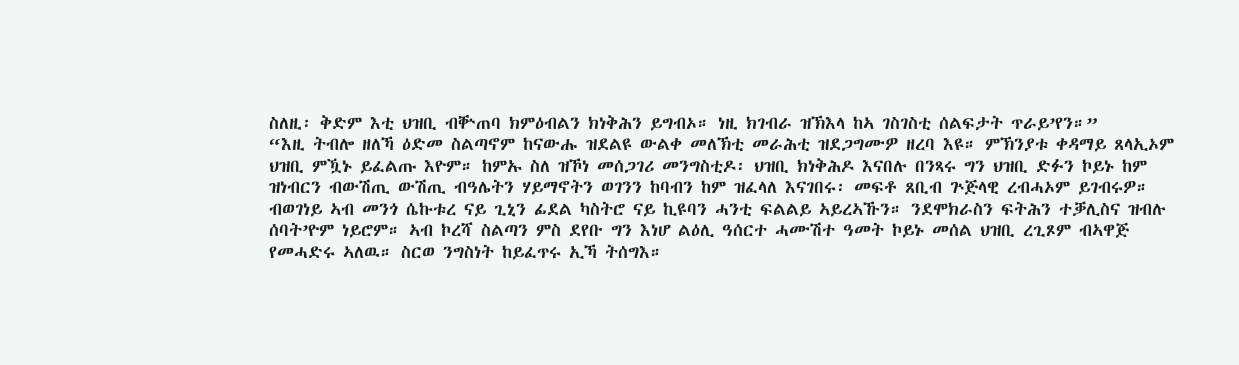ስለዚ፡ ቅድም እቲ ህዝቢ ብቝጠባ ክምዕብልን ክነቅሕን ይግብኦ። ነዚ ክገብራ ዝኽእላ ከኣ ገስገስቲ ሰልፍታት ጥራይ’የን።”
“እዚ ትብሎ ዘለኻ ዕድመ ስልጣኖም ከናውሑ ዝደልዩ ውልቀ መለኽቲ መራሕቲ ዝደጋግሙዎ ዘረባ እዩ። ምኽንያቱ ቀዳማይ ጸላኢኦም ህዝቢ ምዃኑ ይፈልጡ እዮም። ከምኡ ስለ ዝኾነ መሰጋገሪ መንግስቲዶ፡ ህዝቢ ክነቅሕዶ እናበሉ በንጻሩ ግን ህዝቢ ድፉን ኮይኑ ከም ዝነብርን ብውሽጢ ውሽጢ ብዓሌትን ሃይማኖትን ወገንን ከባብን ከም ዝፈላለ እናገበሩ፡ መፍቶ ጸቢብ ጕጅላዊ ረብሓኦም ይገብሩዎ። ብወገነይ ኣብ መንጎ ሴኩቱረ ናይ ጊኒን ፊደል ካስትሮ ናይ ኪዩባን ሓንቲ ፍልልይ ኣይረኣኹን። ንደሞክራስን ፍትሕን ተቓሊስና ዝብሉ ሰባት’ዮም ነይሮም። ኣብ ኮረሻ ስልጣን ምስ ደየቡ ግን እነሆ ልዕሊ ዓሰርተ ሓሙሽተ ዓመት ኮይኑ መሰል ህዝቢ ረጊጾም ብኣዋጅ የመሓድሩ ኣለዉ። ስርወ ንግስነት ከይፈጥሩ ኢኻ ትሰግእ።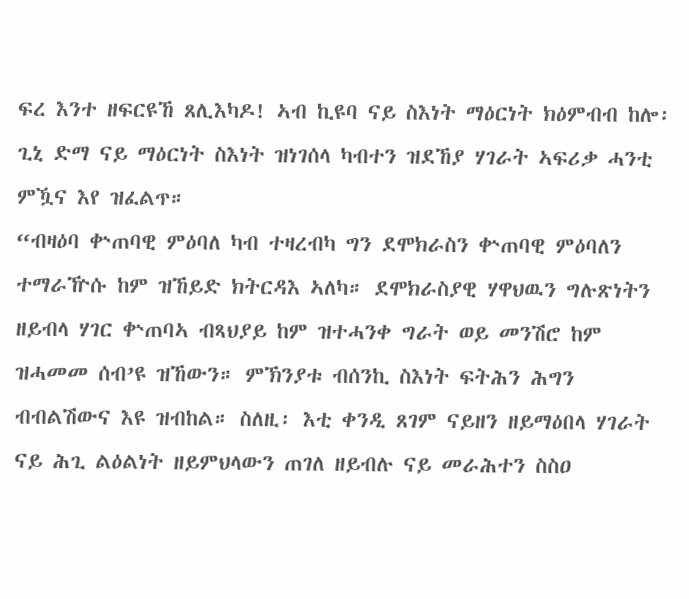ፍረ እንተ ዘፍርዩኸ ጸሊእካዶ! ኣብ ኪዩባ ናይ ስእነት ማዕርነት ክዕምብብ ከሎ፡ ጊኒ ድማ ናይ ማዕርነት ስእነት ዝነገሰላ ካብተን ዝደኸያ ሃገራት ኣፍሪቃ ሓንቲ ምዃና እየ ዝፈልጥ።
“ብዛዕባ ቍጠባዊ ምዕባለ ካብ ተዛረብካ ግን ደሞክራስን ቍጠባዊ ምዕባለን ተማራዅሱ ከም ዝኸይድ ክትርዳእ ኣለካ። ደሞክራስያዊ ሃዋህዉን ግሉጽነትን ዘይብላ ሃገር ቍጠባኣ ብጻህያይ ከም ዝተሓንቀ ግራት ወይ መንሽሮ ከም ዝሓመመ ሰብ’ዩ ዝኸውን። ምኽንያቱ ብሰንኪ ስእነት ፍትሕን ሕግን ብብልሽውና እዩ ዝብከል። ስለዚ፡ እቲ ቀንዲ ጸገም ናይዘን ዘይማዕበላ ሃገራት ናይ ሕጊ ልዕልነት ዘይምህላውን ጠገለ ዘይብሉ ናይ መራሕተን ስስዐ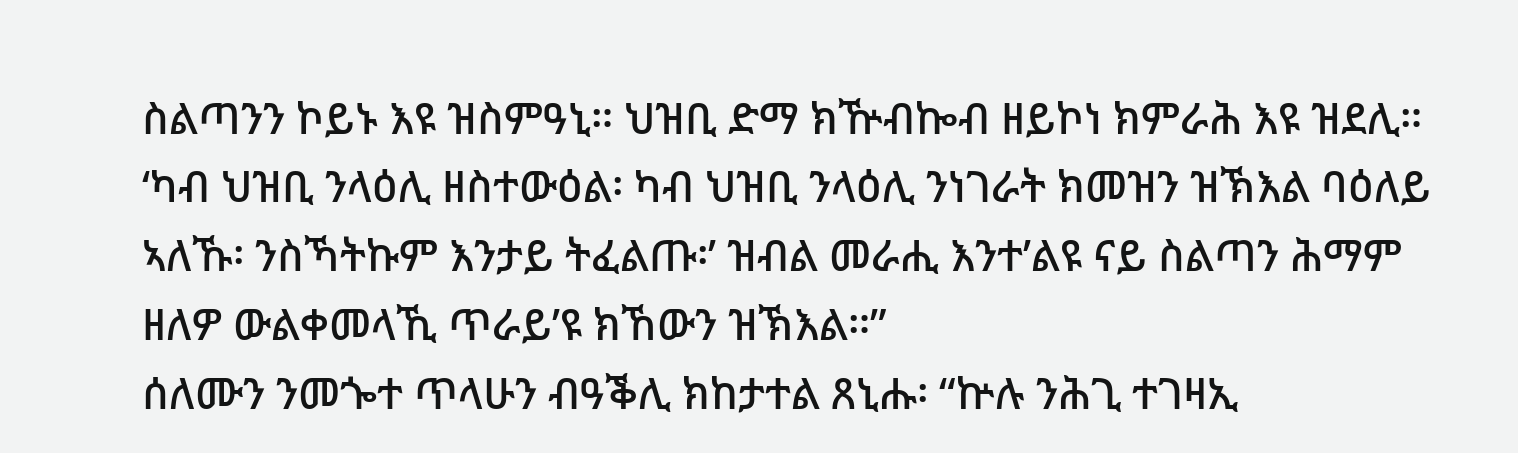ስልጣንን ኮይኑ እዩ ዝስምዓኒ። ህዝቢ ድማ ክዅብኰብ ዘይኮነ ክምራሕ እዩ ዝደሊ። ‘ካብ ህዝቢ ንላዕሊ ዘስተውዕል፡ ካብ ህዝቢ ንላዕሊ ንነገራት ክመዝን ዝኽእል ባዕለይ ኣለኹ፡ ንስኻትኩም እንታይ ትፈልጡ፡’ ዝብል መራሒ እንተ’ልዩ ናይ ስልጣን ሕማም ዘለዎ ውልቀመላኺ ጥራይ’ዩ ክኸውን ዝኽእል።”
ሰለሙን ንመጐተ ጥላሁን ብዓቕሊ ክከታተል ጸኒሑ፡ “ኵሉ ንሕጊ ተገዛኢ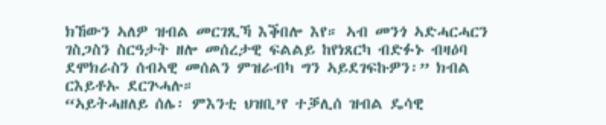ክኸውን ኣለዎ ዝብል መርገጺኻ እቕበሎ እየ። ኣብ መንጎ ኣድሓርሓርን ገስጋስን ስርዓታት ዘሎ መሰረታዊ ፍልልይ ከየነጸርካ ብድፉኑ ብዛዕባ ደሞክራስን ሰብኣዊ መሰልን ምዝራብካ ግን ኣይደገፍኩዎን፡” ክብል ርእይቶኡ ደርጕሓሉ።
“ኣይትሓዘለይ ሰሌ፡ ምእንቲ ህዝቢ’የ ተቓሊሰ ዝብል ዴሳዊ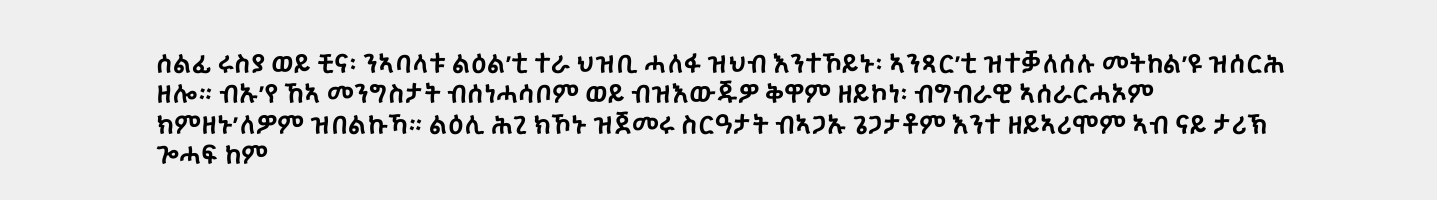ሰልፊ ሩስያ ወይ ቺና፡ ንኣባላቱ ልዕል’ቲ ተራ ህዝቢ ሓለፋ ዝህብ እንተኾይኑ፡ ኣንጻር’ቲ ዝተቓለሰሉ መትከል’ዩ ዝሰርሕ ዘሎ። ብኡ’የ ኸኣ መንግስታት ብሰነሓሳቦም ወይ ብዝእውጁዎ ቅዋም ዘይኮነ፡ ብግብራዊ ኣሰራርሓኦም ክምዘኑ’ለዎም ዝበልኩኻ። ልዕሊ ሕጊ ክኾኑ ዝጀመሩ ስርዓታት ብኣጋኡ ጌጋታቶም እንተ ዘይኣሪሞም ኣብ ናይ ታሪኽ ጐሓፍ ከም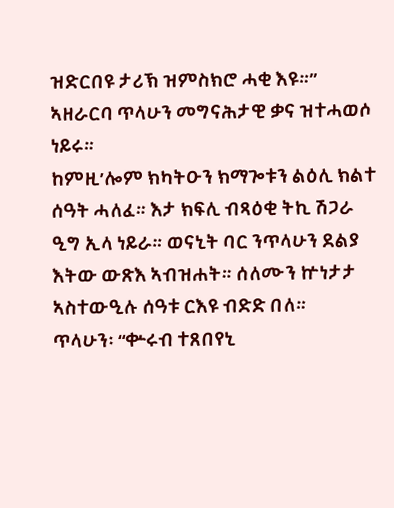ዝድርበዩ ታሪኽ ዝምስክሮ ሓቂ እዩ።” ኣዘራርባ ጥላሁን መግናሕታዊ ቃና ዝተሓወሶ ነይሩ።
ከምዚ’ሎም ክካትዑን ክማጐቱን ልዕሊ ክልተ ሰዓት ሓለፈ። እታ ክፍሊ ብጻዕቂ ትኪ ሽጋራ ዒግ ኢላ ነይራ። ወናኒት ባር ንጥላሁን ደልያ እትው ውጽእ ኣብዝሐት። ሰለሙን ኵነታታ ኣስተውዒሉ ሰዓቱ ርእዩ ብድድ በለ።
ጥላሁን፡ “ቍሩብ ተጸበየኒ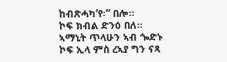ከብጽሓካ’የ፡” በሎ።
ኮፍ ክብል ድንዕ በለ። ኣማኒት ጥላሁን ኣብ ጐድኑ ኮፍ ኢላ ምስ ረኣያ ግን ናጻ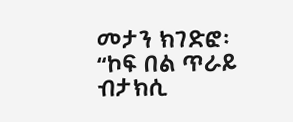መታን ክገድፎ፡ “ኮፍ በል ጥራይ ብታክሲ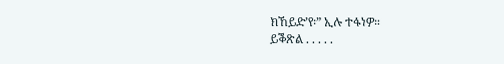ክኸይድ’የ፡” ኢሉ ተፋነዎ።
ይቕጽል . . . . .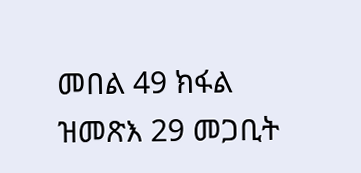መበል 49 ክፋል ዝመጽእ 29 መጋቢት